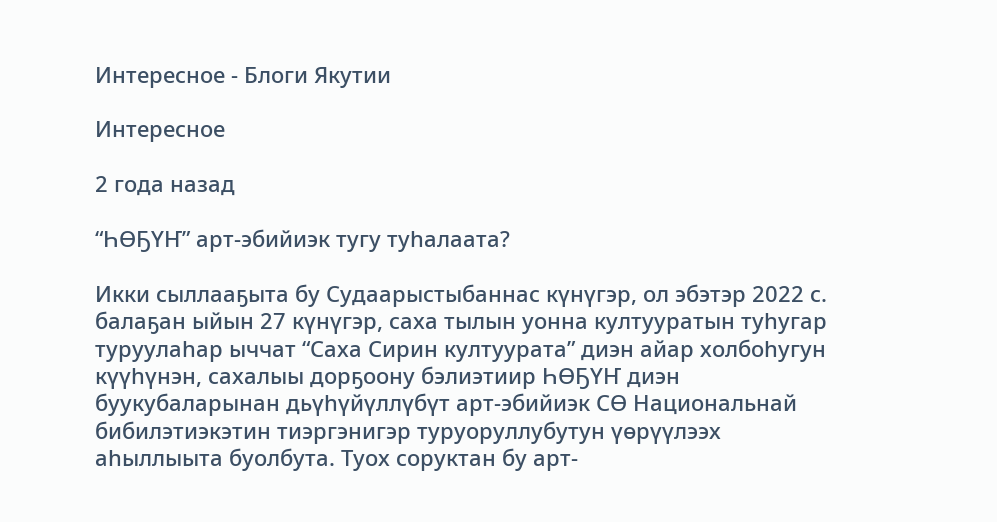Интересное - Блоги Якутии

Интересное

2 года назад

“ҺӨҔҮҤ” арт-эбийиэк тугу туһалаата?

Икки сыллааҕыта бу Судаарыстыбаннас күнүгэр, ол эбэтэр 2022 с. балаҕан ыйын 27 күнүгэр, саха тылын уонна култууратын туһугар туруулаһар ыччат “Саха Сирин култуурата” диэн айар холбоһугун күүһүнэн, сахалыы дорҕоону бэлиэтиир ҺӨҔҮҤ диэн буукубаларынан дьүһүйүллүбүт арт-эбийиэк СӨ Национальнай бибилэтиэкэтин тиэргэнигэр туруоруллубутун үөрүүлээх аһыллыыта буолбута. Туох соруктан бу арт-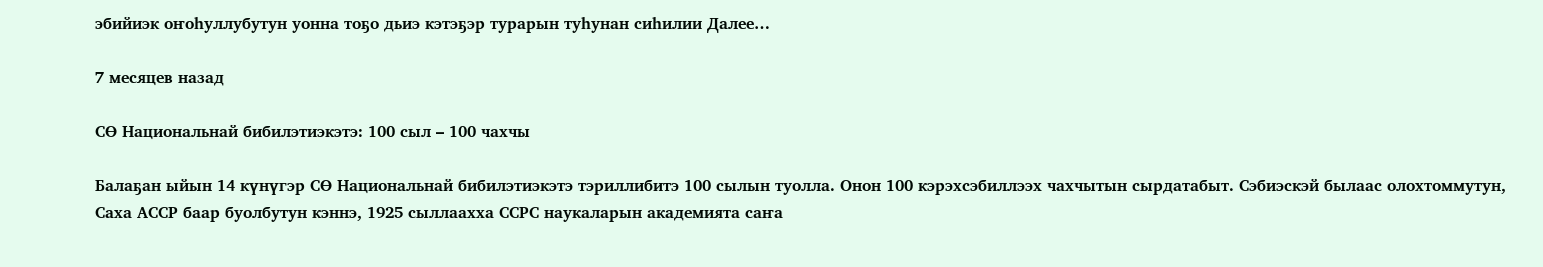эбийиэк оҥоһуллубутун уонна тоҕо дьиэ кэтэҕэр турарын туһунан сиһилии Далее…

7 месяцев назад

СӨ Национальнай бибилэтиэкэтэ: 100 сыл – 100 чахчы

Балаҕан ыйын 14 күнүгэр СӨ Национальнай бибилэтиэкэтэ тэриллибитэ 100 сылын туолла. Онон 100 кэрэхсэбиллээх чахчытын сырдатабыт. Сэбиэскэй былаас олохтоммутун, Саха АССР баар буолбутун кэннэ, 1925 сыллаахха ССРС наукаларын академията саҥа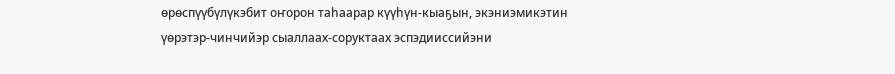өрөспүүбүлүкэбит оҥорон таһаарар күүһүн-кыаҕын, экэниэмикэтин үөрэтэр-чинчийэр сыаллаах-соруктаах эспэдииссийэни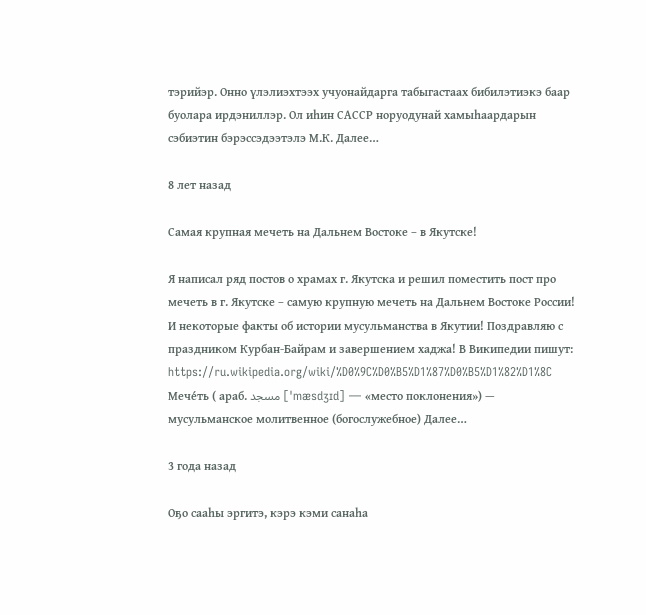тэрийэр. Онно үлэлиэхтээх учуонайдарга табыгастаах бибилэтиэкэ баар буолара ирдэниллэр. Ол иһин САССР норуодунай хамыһаардарын сэбиэтин бэрэссэдээтэлэ М.К. Далее…

8 лет назад

Самая крупная мечеть на Дальнем Востоке – в Якутске!

Я написал ряд постов о храмах г. Якутска и решил поместить пост про мечеть в г. Якутске – самую крупную мечеть на Дальнем Востоке России!  И некоторые факты об истории мусульманства в Якутии! Поздравляю с праздником Курбан-Байрам и завершением хаджа! В Википедии пишут: https://ru.wikipedia.org/wiki/%D0%9C%D0%B5%D1%87%D0%B5%D1%82%D1%8C Мече́ть ( араб. مسجد [ˈmæsdʒɪd] — «место поклонения») — мусульманское молитвенное (богослужебное) Далее…

3 года назад

Оҕо сааһы эргитэ, кэрэ кэми санаһа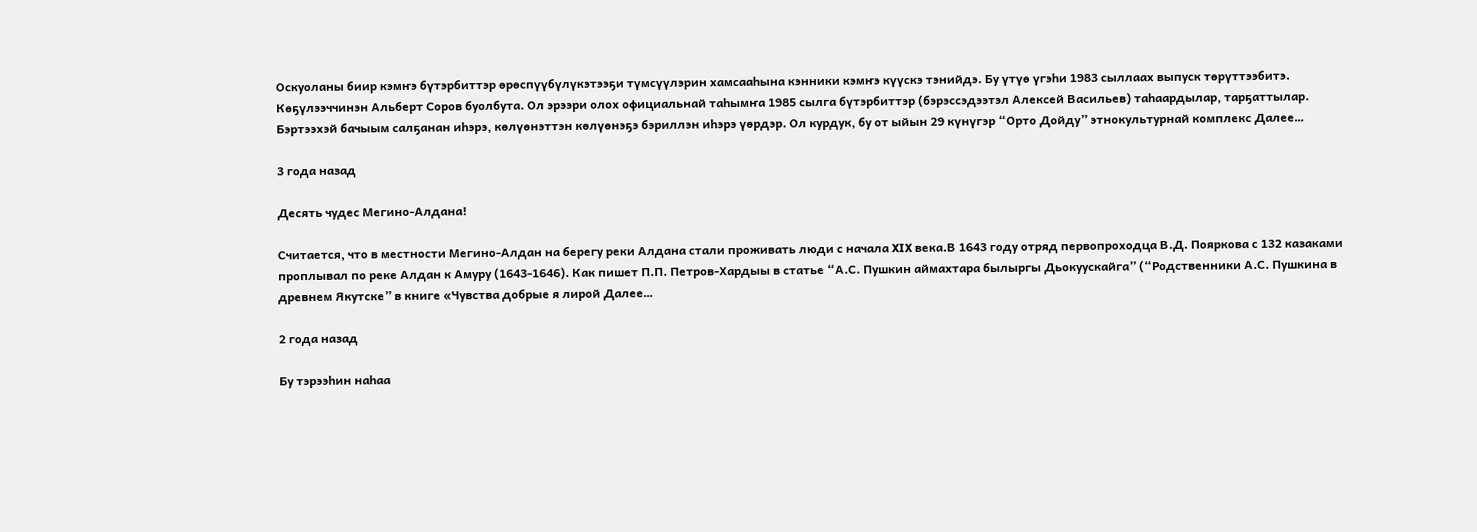Оскуоланы биир кэмҥэ бүтэрбиттэр өрөспүүбүлүкэтээҕи түмсүүлэрин хамсааһына кэнники кэмҥэ күүскэ тэнийдэ. Бу үтүө үгэһи 1983 сыллаах выпуск төрүттээбитэ. Көҕүлээччинэн Альберт Соров буолбута. Ол эрээри олох официальнай таһымҥа 1985 сылга бүтэрбиттэр (бэрэссэдээтэл Алексей Васильев) таһаардылар, тарҕаттылар. Бэртээхэй бачыым салҕанан иһэрэ, көлүөнэттэн көлүөнэҕэ бэриллэн иһэрэ үөрдэр. Ол курдук, бу от ыйын 29 күнүгэр “Орто Дойду” этнокультурнай комплекс Далее…

3 года назад

Десять чудес Мегино-Алдана!

Считается, что в местности Мегино-Алдан на берегу реки Алдана стали проживать люди с начала XIX века.В 1643 году отряд первопроходца В.Д. Пояркова с 132 казаками проплывал по реке Алдан к Амуру (1643-1646). Как пишет П.П. Петров-Хардыы в статье “А.С. Пушкин аймахтара былыргы Дьокуускайга” (“Родственники А.С. Пушкина в древнем Якутске” в книге «Чувства добрые я лирой Далее…

2 года назад

Бу тэрээһин наһаа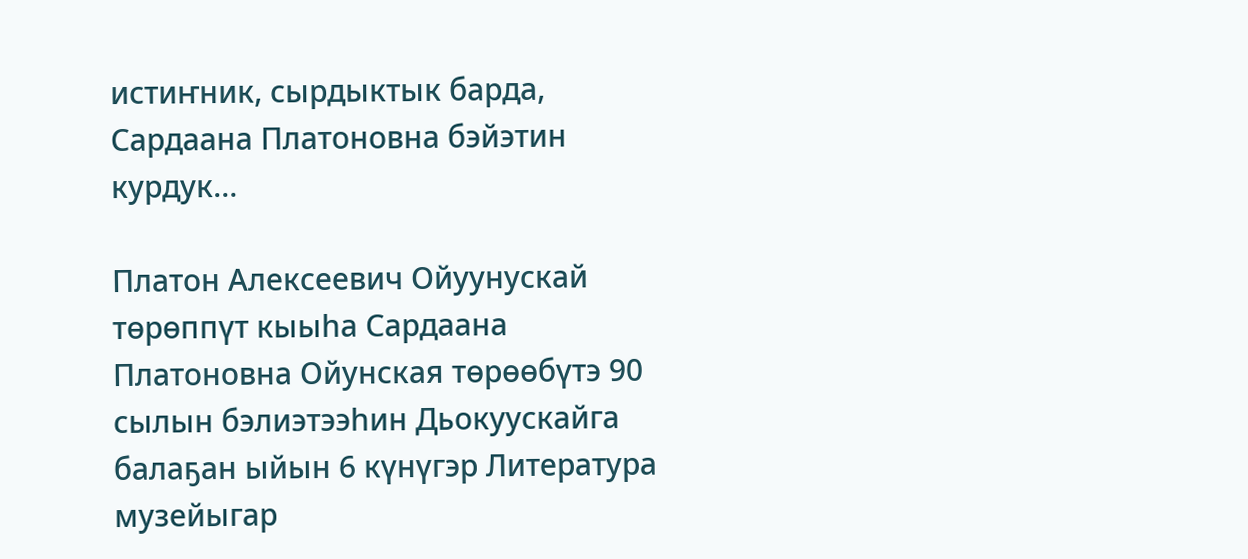истиҥник, сырдыктык барда, Сардаана Платоновна бэйэтин курдук…

Платон Алексеевич Ойуунускай төрөппүт кыыһа Сардаана Платоновна Ойунская төрөөбүтэ 90 сылын бэлиэтээһин Дьокуускайга балаҕан ыйын 6 күнүгэр Литература музейыгар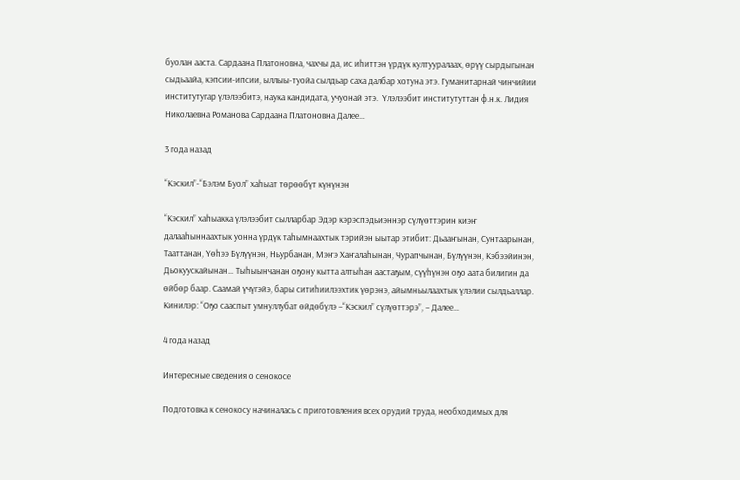буолан ааста. Сардаана Платоновна, чахчы да, ис иһиттэн үрдүк култууралаах, өрүү сырдыгынан сыдьаайа, кэпсии-ипсии, ыллыы-туойа сылдьар саха далбар хотуна этэ. Гуманитарнай чинчийии институтугар үлэлээбитэ, наука кандидата, учуонай этэ.  Үлэлээбит институтуттан ф.н.к. Лидия Николаевна Романова Сардаана Платоновна Далее…

3 года назад

“Кэскил”-“Бэлэм Буол” хаһыат төрөөбүт күнүнэн

“Кэскил” хаһыакка үлэлээбит сылларбар Эдэр кэрэспэдьиэннэр сүлүөттэрин киэҥ далааһыннаахтык уонна үрдүк таһымнаахтык тэрийэн ыытар этибит: Дьааҥынан, Сунтаарынан, Тааттанан, Үөһээ Бүлүүнэн, Ньурбанан, Мэҥэ Хаҥалаһынан, Чурапчынан, Бүлүүнэн, Кэбээйинэн, Дьокуускайынан… Тыһыынчанан оҕону кытта алтыһан аастаҕым, сүүһүнэн оҕо аата билигин да өйбөр баар. Саамай үчүгэйэ, бары ситиһиилээхтик үөрэнэ, айымньылаахтык үлэлии сылдьаллар.  Кинилэр: “Оҕо сааспыт умнуллубат өйдөбүлэ –“Кэскил” сүлүөттэрэ”, – Далее…

4 года назад

Интересные сведения о сенокосе

Подготовка к сенокосу начиналась с приготовления всех орудий труда, необходимых для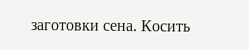заготовки сена. Косить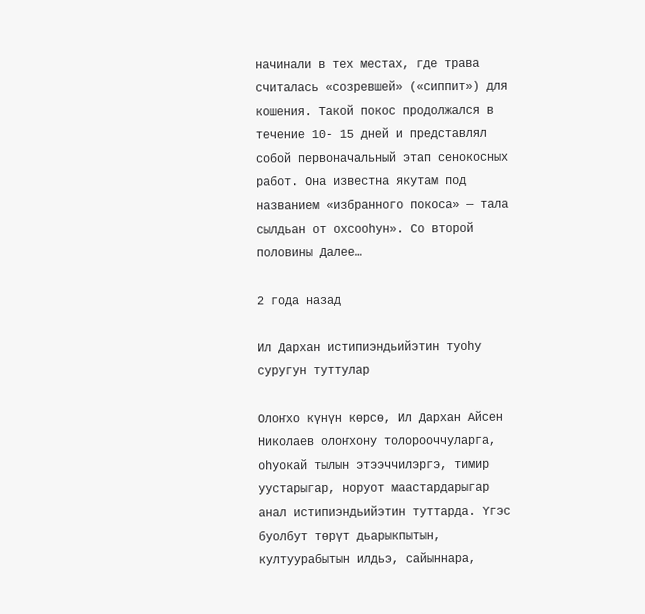начинали в тех местах, где трава считалась «созревшей» («сиппит») для кошения. Такой покос продолжался в течение 10- 15 дней и представлял собой первоначальный этап сенокосных работ. Она известна якутам под названием «избранного покоса» — тала сылдьан от охсооһун». Со второй половины Далее…

2 года назад

Ил Дархан истипиэндьийэтин туоһу суругун туттулар

Олоҥхо күнүн көрсө, Ил Дархан Айсен Николаев олоҥхону толорооччуларга, оһуокай тылын этээччилэргэ, тимир уустарыгар, норуот маастардарыгар анал истипиэндьийэтин туттарда. Үгэс буолбут төрүт дьарыкпытын, култуурабытын илдьэ, сайыннара,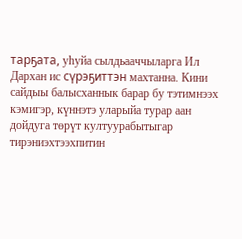тарҕата, уһуйа сылдьааччыларга Ил Дархан ис сүрэҕиттэн махтанна. Кини сайдыы балысханнык барар бу тэтимнээх кэмигэр, күннэтэ уларыйа турар аан дойдуга төрүт култуурабытыгар тирэниэхтээхпитин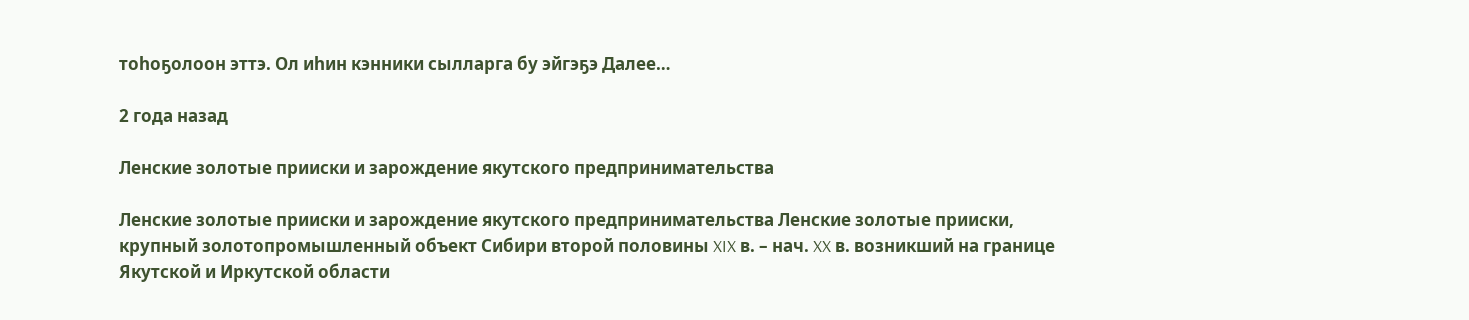тоһоҕолоон эттэ. Ол иһин кэнники сылларга бу эйгэҕэ Далее…

2 года назад

Ленские золотые прииски и зарождение якутского предпринимательства

Ленские золотые прииски и зарождение якутского предпринимательства Ленские золотые прииски, крупный золотопромышленный объект Сибири второй половины XIX в. – нач. XX в. возникший на границе Якутской и Иркутской области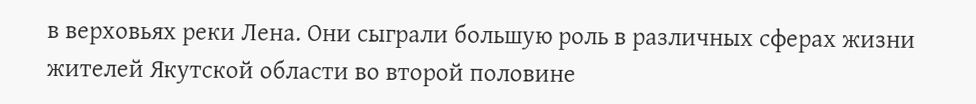в верховьях реки Лена. Они сыграли большую роль в различных сферах жизни жителей Якутской области во второй половине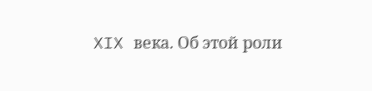XIX века. Об этой роли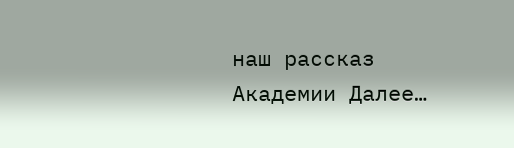наш рассказ Академии Далее…